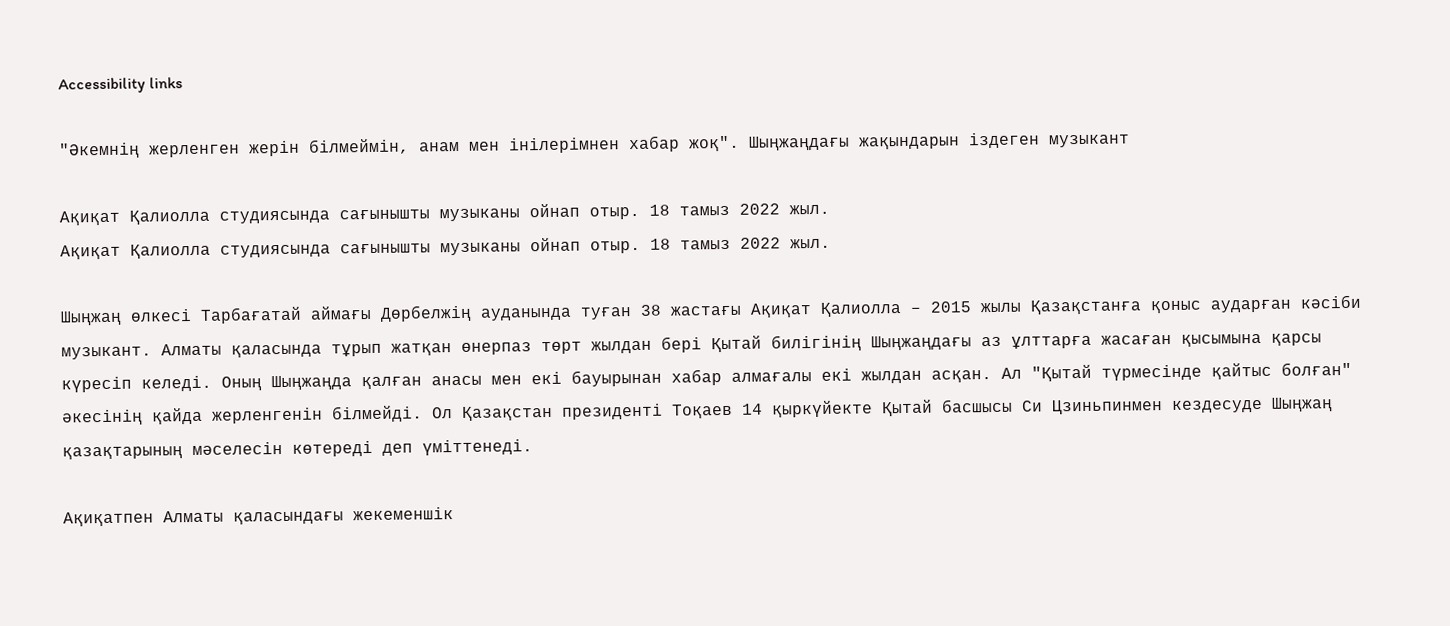Accessibility links

"Әкемнің жерленген жерін білмеймін, анам мен інілерімнен хабар жоқ". Шыңжаңдағы жақындарын іздеген музыкант

Ақиқат Қалиолла студиясында сағынышты музыканы ойнап отыр. 18 тамыз 2022 жыл.
Ақиқат Қалиолла студиясында сағынышты музыканы ойнап отыр. 18 тамыз 2022 жыл.

Шыңжаң өлкесі Тарбағатай аймағы Дөрбелжің ауданында туған 38 жастағы Ақиқат Қалиолла – 2015 жылы Қазақстанға қоныс аударған кәсіби музыкант. Алматы қаласында тұрып жатқан өнерпаз төрт жылдан бері Қытай билігінің Шыңжаңдағы аз ұлттарға жасаған қысымына қарсы күресіп келеді. Оның Шыңжаңда қалған анасы мен екі бауырынан хабар алмағалы екі жылдан асқан. Ал "Қытай түрмесінде қайтыс болған" әкесінің қайда жерленгенін білмейді. Ол Қазақстан президенті Тоқаев 14 қыркүйекте Қытай басшысы Си Цзиньпинмен кездесуде Шыңжаң қазақтарының мәселесін көтереді деп үміттенеді.

Ақиқатпен Алматы қаласындағы жекеменшік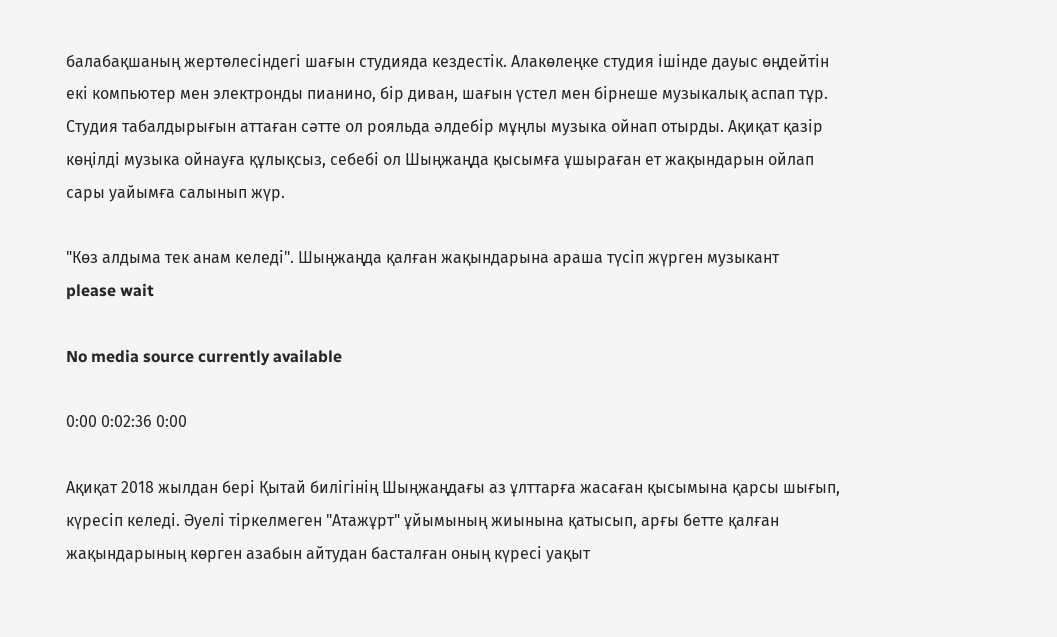балабақшаның жертөлесіндегі шағын студияда кездестік. Алакөлеңке студия ішінде дауыс өңдейтін екі компьютер мен электронды пианино, бір диван, шағын үстел мен бірнеше музыкалық аспап тұр. Студия табалдырығын аттаған сәтте ол рояльда әлдебір мұңлы музыка ойнап отырды. Ақиқат қазір көңілді музыка ойнауға құлықсыз, себебі ол Шыңжаңда қысымға ұшыраған ет жақындарын ойлап сары уайымға салынып жүр.

"Көз алдыма тек анам келеді". Шыңжаңда қалған жақындарына араша түсіп жүрген музыкант
please wait

No media source currently available

0:00 0:02:36 0:00

Ақиқат 2018 жылдан бері Қытай билігінің Шыңжаңдағы аз ұлттарға жасаған қысымына қарсы шығып, күресіп келеді. Әуелі тіркелмеген "Атажұрт" ұйымының жиынына қатысып, арғы бетте қалған жақындарының көрген азабын айтудан басталған оның күресі уақыт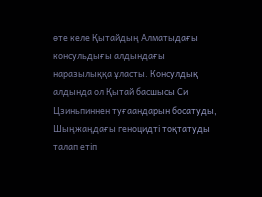өте келе Қытайдың Алматыдағы консульдығы алдындағы наразылыққа ұласты. Консулдық алдында ол Қытай басшысы Си Цзиньпиннен туғаандарын босатуды, Шыңжаңдағы геноцидті тоқтатуды талап етіп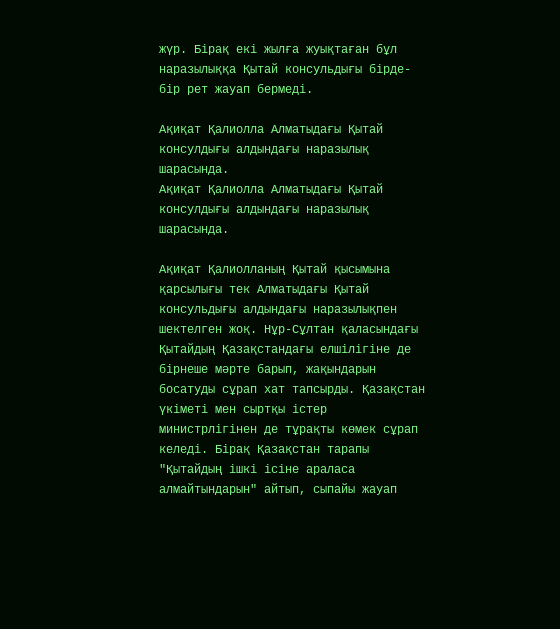жүр. Бірақ екі жылға жуықтаған бұл наразылыққа Қытай консульдығы бірде-бір рет жауап бермеді.

Ақиқат Қалиолла Алматыдағы Қытай консулдығы алдындағы наразылық шарасында.
Ақиқат Қалиолла Алматыдағы Қытай консулдығы алдындағы наразылық шарасында.

Ақиқат Қалиолланың Қытай қысымына қарсылығы тек Алматыдағы Қытай консульдығы алдындағы наразылықпен шектелген жоқ. Нұр-Сұлтан қаласындағы Қытайдың Қазақстандағы елшілігіне де бірнеше мәрте барып, жақындарын босатуды сұрап хат тапсырды. Қазақстан үкіметі мен сыртқы істер министрлігінен де тұрақты көмек сұрап келеді. Бірақ Қазақстан тарапы "Қытайдың ішкі ісіне араласа алмайтындарын" айтып, сыпайы жауап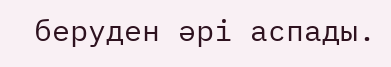беруден әрі аспады.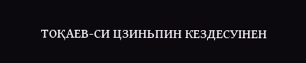ТОҚАЕВ-СИ ЦЗИНЬПИН КЕЗДЕСУІНЕН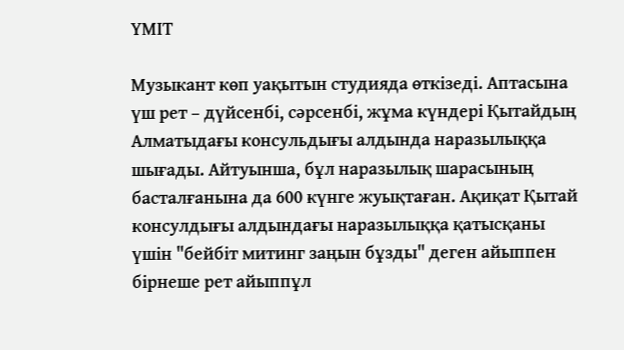ҮМІТ

Музыкант көп уақытын студияда өткізеді. Аптасына үш рет – дүйсенбі, сәрсенбі, жұма күндері Қытайдың Алматыдағы консульдығы алдында наразылыққа шығады. Айтуынша, бұл наразылық шарасының басталғанына да 600 күнге жуықтаған. Ақиқат Қытай консулдығы алдындағы наразылыққа қатысқаны үшін "бейбіт митинг заңын бұзды" деген айыппен бірнеше рет айыппұл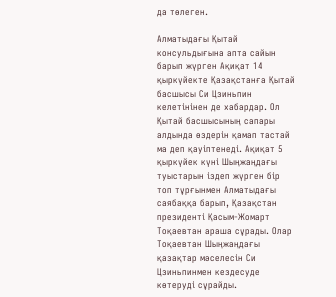да төлеген.

Алматыдағы Қытай консульдығына апта сайын барып жүрген Ақиқат 14 қыркүйекте Қазақстанға Қытай басшысы Си Цзиньпин келетінінен де хабардар. Ол Қытай басшысының сапары алдында өздерін қамап тастай ма деп қауіптенеді. Ақиқат 5 қыркүйек күні Шыңжаңдағы туыстарын іздеп жүрген бір топ тұрғынмен Алматыдағы саябаққа барып, Қазақстан президенті Қасым-Жомарт Тоқаевтан араша сұрады. Олар Тоқаевтан Шыңжаңдағы қазақтар мәселесін Си Цзиньпинмен кездесуде көтеруді сұрайды.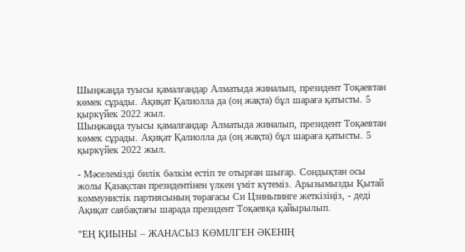Шыңжаңда туысы қамалғандар Алматыда жиналып, президент Тоқаевтан көмек сұрады. Ақиқат Қалиолла да (оң жақта) бұл шараға қатысты. 5 қыркүйек 2022 жыл.
Шыңжаңда туысы қамалғандар Алматыда жиналып, президент Тоқаевтан көмек сұрады. Ақиқат Қалиолла да (оң жақта) бұл шараға қатысты. 5 қыркүйек 2022 жыл.

- Мәселемізді билік бәлкім естіп те отырған шығар. Сондықтан осы жолы Қазақстан президентінен үлкен үміт күтеміз. Арызымызды Қытай коммунистік партиясының төрағасы Си Цзиньпинге жеткізіңіз, - деді Ақиқат саябақтағы шарада президент Тоқаевқа қайырылып.

"ЕҢ ҚИЫНЫ – ЖАНАСЫЗ КӨМІЛГЕН ӘКЕНІҢ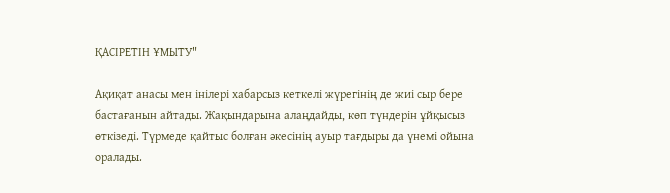ҚАСІРЕТІН ҰМЫТУ"

Ақиқат анасы мен інілері хабарсыз кеткелі жүрегінің де жиі сыр бере бастағанын айтады. Жақындарына алаңдайды, көп түндерін ұйқысыз өткізеді. Түрмеде қайтыс болған әкесінің ауыр тағдыры да үнемі ойына оралады.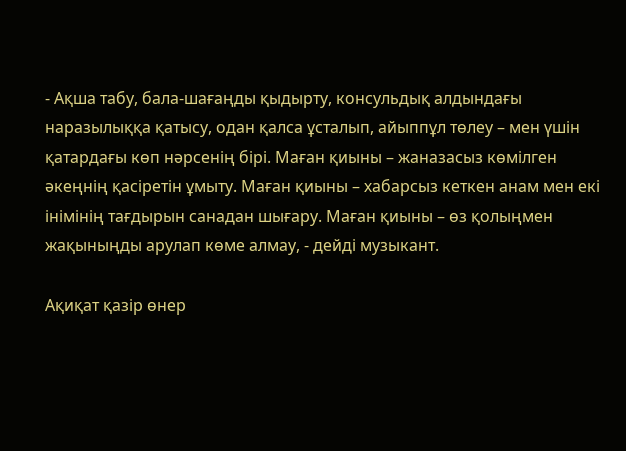- Ақша табу, бала-шағаңды қыдырту, консульдық алдындағы наразылыққа қатысу, одан қалса ұсталып, айыппұл төлеу – мен үшін қатардағы көп нәрсенің бірі. Маған қиыны – жаназасыз көмілген әкеңнің қасіретін ұмыту. Маған қиыны – хабарсыз кеткен анам мен екі інімінің тағдырын санадан шығару. Маған қиыны – өз қолыңмен жақыныңды арулап көме алмау, - дейді музыкант.

Ақиқат қазір өнер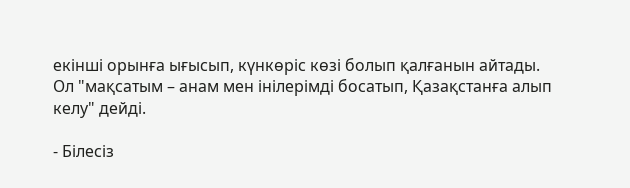екінші орынға ығысып, күнкөріс көзі болып қалғанын айтады. Ол "мақсатым – анам мен інілерімді босатып, Қазақстанға алып келу" дейді.

- Білесіз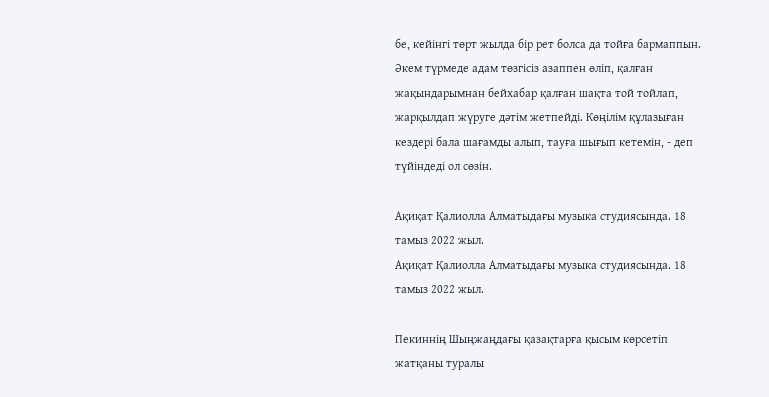бе, кейінгі төрт жылда бір рет болса да тойға бармаппын. Әкем түрмеде адам төзгісіз азаппен өліп, қалған жақындарымнан бейхабар қалған шақта той тойлап, жарқылдап жүруге дәтім жетпейді. Көңілім құлазыған кездері бала шағамды алып, тауға шығып кетемін, - деп түйіндеді ол сөзін.

Ақиқат Қалиолла Алматыдағы музыка студиясында. 18 тамыз 2022 жыл.
Ақиқат Қалиолла Алматыдағы музыка студиясында. 18 тамыз 2022 жыл.

Пекиннің Шыңжаңдағы қазақтарға қысым көрсетіп жатқаны туралы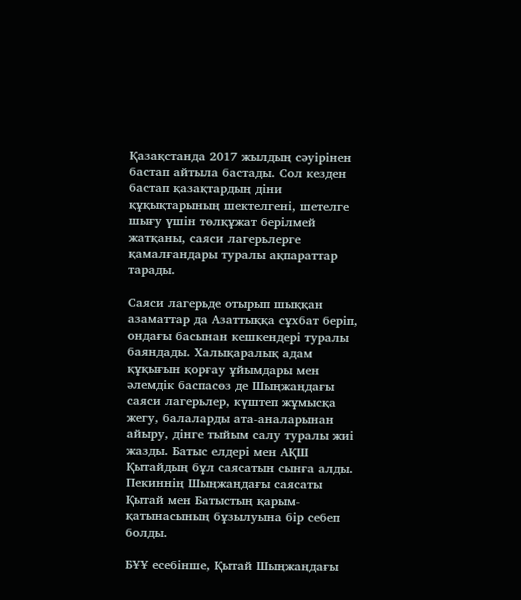Қазақстанда 2017 жылдың сәуірінен бастап айтыла бастады. Сол кезден бастап қазақтардың діни құқықтарының шектелгені, шетелге шығу үшін төлқұжат берілмей жатқаны, саяси лагерьлерге қамалғандары туралы ақпараттар тарады.

Саяси лагерьде отырып шыққан азаматтар да Азаттыққа сұхбат беріп, ондағы басынан кешкендері туралы баяндады. Халықаралық адам құқығын қорғау ұйымдары мен әлемдік баспасөз де Шыңжаңдағы саяси лагерьлер, күштеп жұмысқа жегу, балаларды ата-аналарынан айыру, дінге тыйым салу туралы жиі жазды. Батыс елдері мен АҚШ Қытайдың бұл саясатын сынға алды. Пекиннің Шыңжаңдағы саясаты Қытай мен Батыстың қарым-қатынасының бұзылуына бір себеп болды.

БҰҰ есебінше, Қытай Шыңжаңдағы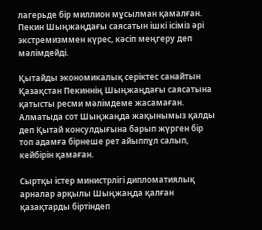лагерьде бір миллион мұсылман қамалған. Пекин Шыңжаңдағы саясатын ішкі ісіміз әрі экстремизммен күрес, кәсіп меңгеру деп мәлімдейді.

Қытайды экономикалық серіктес санайтын Қазақстан Пекиннің Шыңжаңдағы саясатына қатысты ресми мәлімдеме жасамаған. Алматыда сот Шыңжаңда жақынымыз қалды деп Қытай консулдығына барып жүрген бір топ адамға бірнеше рет айыппұл салып, кейбірін қамаған.

Сыртқы істер министрлігі дипломатиялық арналар арқылы Шыңжаңда қалған қазақтарды біртіндеп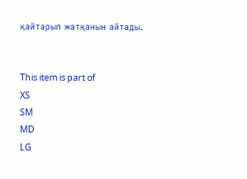қайтарып жатқанын айтады.


This item is part of
XS
SM
MD
LG